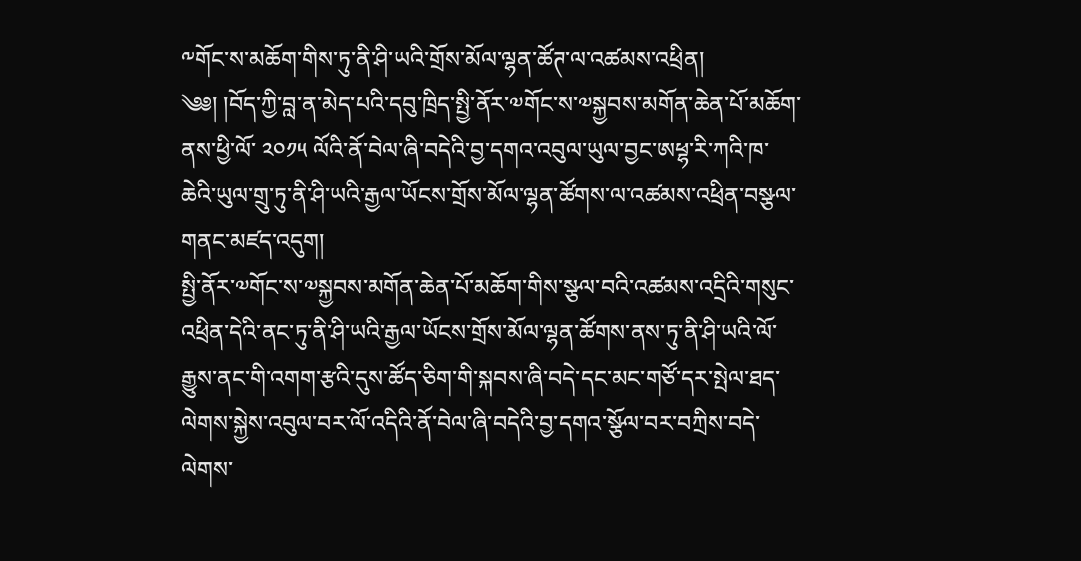༸གོང་ས་མཆོག་གིས་ཏུ་ནི་ཤི་ཡའི་གྲོས་མོལ་ལྷན་ཚོཊ་ལ་འཚམས་འཕྲིན།
༄༅། །བོད་ཀྱི་བླ་ན་མེད་པའི་དབུ་ཁྲིད་སྤྱི་ནོར་༧གོང་ས་༧སྐྱབས་མགོན་ཆེན་པོ་མཆོག་ནས་ཕྱི་ལོ་ ༢༠༡༥ ལོའི་ནོ་བེལ་ཞི་བདེའི་བྱ་དགའ་འབུལ་ཡུལ་བྱང་ཨཕྷ་རི་ཀའི་ཁ་ཆེའི་ཡུལ་གྲུ་ཏུ་ནི་ཤི་ཡའི་རྒྱལ་ཡོངས་གྲོས་མོལ་ལྷན་ཚོགས་ལ་འཚམས་འཕྲིན་བསྩལ་གནང་མཛད་འདུག།
སྤྱི་ནོར་༧གོང་ས་༧སྐྱབས་མགོན་ཆེན་པོ་མཆོག་གིས་སྩལ་བའི་འཚམས་འདྲིའི་གསུང་འཕྲིན་དེའི་ནང་ཏུ་ནི་ཤི་ཡའི་རྒྱལ་ཡོངས་གྲོས་མོལ་ལྷན་ཚོགས་ནས་ཏུ་ནི་ཤི་ཡའི་ལོ་རྒྱུས་ནང་གི་འགག་རྩའི་དུས་ཚོད་ཅིག་གི་སྐབས་ཞི་བདེ་དང་མང་གཙོ་དར་སྤེལ་ཐད་ལེགས་སྐྱེས་འབུལ་བར་ལོ་འདིའི་ནོ་བེལ་ཞི་བདེའི་བྱ་དགའ་སྩོལ་བར་བཀྲིས་བདེ་ལེགས་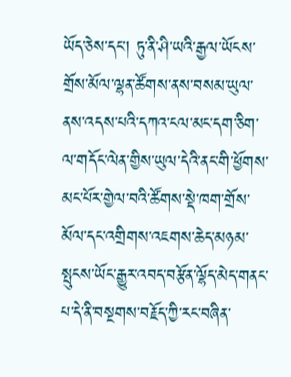ཡོད་ཅེས་དང་། ཏུ་ནི་ཤི་ཡའི་རྒྱལ་ཡོངས་གྲོས་མོལ་ལྷན་ཚོགས་ནས་བསམ་ཡུལ་ནས་འདས་པའི་དཀའ་ངལ་མང་དག་ཅིག་ལ་གདོང་ལེན་གྱིས་ཡུལ་དེའི་ནང་གི་ཕྱོགས་མང་པོར་གྱེལ་བའི་ཚོགས་སྡེ་ཁག་གྲོས་མོལ་དང་འགྲིགས་འཇགས་ཆེད་མཉམ་སྤུངས་ཡོང་རྒྱུར་འབད་བརྩོན་ལྷོད་མེད་གནང་པ་དེ་ནི་བསྔགས་བརྗོད་ཀྱི་རང་བཞིན་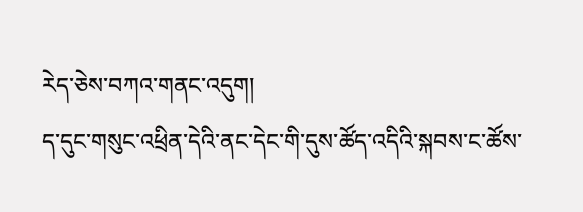རེད་ཅེས་བཀའ་གནང་འདུག།
ད་དུང་གསུང་འཕྲིན་དེའི་ནང་དེང་གི་དུས་ཚོད་འདིའི་སྐབས་ང་ཚོས་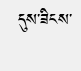དུས་ཟིངས་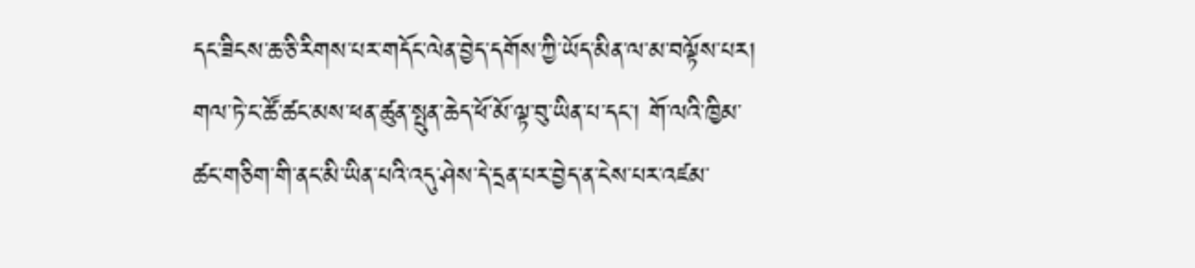དང་ཟིངས་ཆ་ཅི་རིགས་པར་གདོང་ལེན་བྱེད་དགོས་ཀྱི་ཡོད་མིན་ལ་མ་བལྟོས་པར། གལ་ཏེ་ང་ཚོ་ཚང་མས་ཕན་ཚུན་སྤུན་ཆེད་ཕོ་མོ་ལྟ་བུ་ཡིན་པ་དང་། གོ་ལའི་ཁྱིམ་ཚང་གཅིག་གི་ནང་མི་ཡིན་པའི་འདུ་ཤེས་དེ་དྲན་པར་བྱེད་ན་ངེས་པར་འཛམ་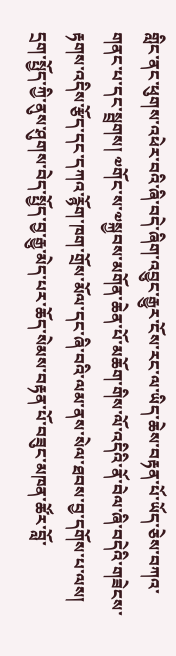གླིང་ནང་ཕུགས་འཕེར་བའི་ཞི་བདེ་ཞིག་འབྱུང་རྒྱུར་ངོས་རང་ལ་ཡིད་ཆེས་བརྟན་པོ་ཡོད་ཅེས་བཀའ་གནང་པ་དང་སྦྲགས། ༧གོང་ས་༧སྐྱབས་མགོན་ཆེན་པོ་མཆོག་གིས་ལོ་འདིའི་ནོ་བེལ་ཞི་བདེའི་གཟེངས་རྟགས་འདིས་རྩོད་དང་དཀའ་རྙོག་ཁག་གྲོས་མོལ་དང་ཞི་བའི་ལམ་ནས་སེལ་ཐབས་བྱ་དགོས་པ་ལས། དྲག་སྤྱོད་ཀྱི་ནུས་ཤུགས་བེད་སྤྱོད་བྱ་རྒྱུ་མེད་པར་ཆོད་སེམས་བརྟན་པོ་བཟུང་མཁན་ཚོར་བློ་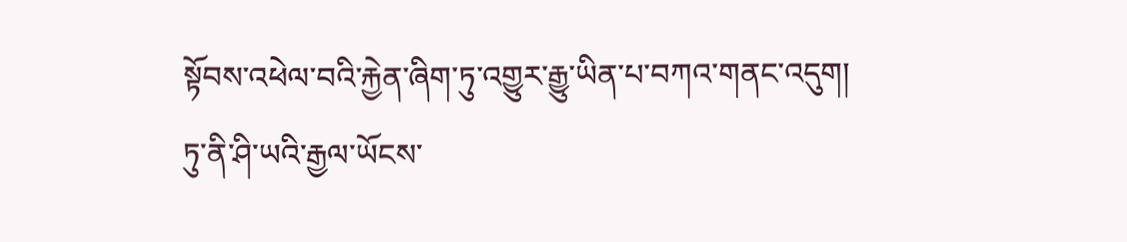སྟོབས་འཕེལ་བའི་རྐྱེན་ཞིག་ཏུ་འགྱུར་རྒྱུ་ཡིན་པ་བཀའ་གནང་འདུག།
ཏུ་ནི་ཤི་ཡའི་རྒྱལ་ཡོངས་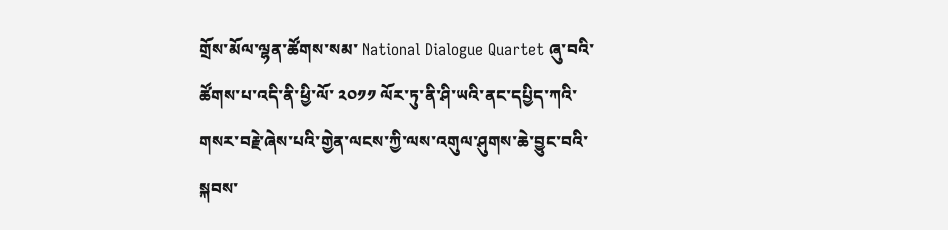གྲོས་མོལ་ལྷན་ཚོགས་སམ་ National Dialogue Quartet ཞུ་བའི་ཚོགས་པ་འདི་ནི་ཕྱི་ལོ་ ༢༠༡༡ ལོར་ཏུ་ནི་ཤི་ཡའི་ནང་དཔྱིད་ཀའི་གསར་བརྗེ་ཞེས་པའི་གྱེན་ལངས་ཀྱི་ལས་འགུལ་ཤུགས་ཆེ་བྱུང་བའི་སྐབས་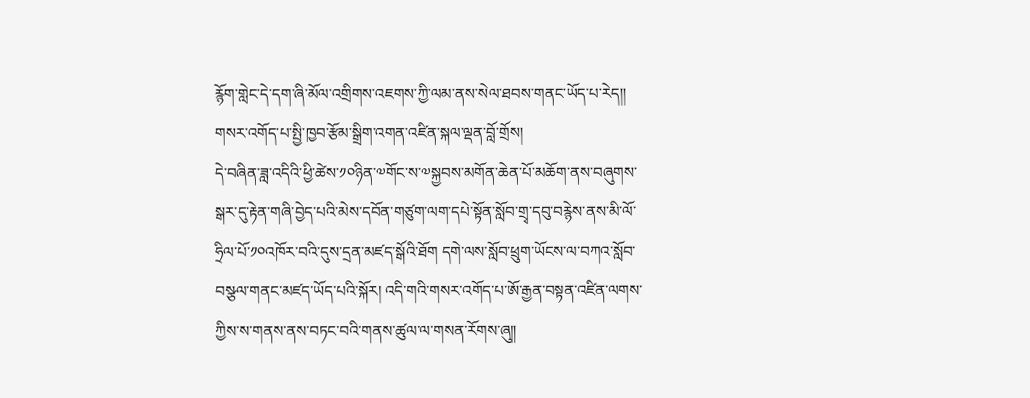རྙོག་གླེང་དེ་དག་ཞི་མོལ་འགྲིགས་འཇགས་ཀྱི་ལམ་ནས་སེལ་ཐབས་གནང་ཡོད་པ་རེད།།
གསར་འགོད་པ་སྤྱི་ཁྱབ་རྩོམ་སྒྲིག་འགན་འཛིན་སྐལ་ལྡན་བློ་གྲོས།
དེ་བཞིན་ཟླ་འདིའི་ཕྱི་ཚེས་༡༠ཉིན་༧གོང་ས་༧སྐྱབས་མགོན་ཆེན་པོ་མཆོག་ནས་བཞུགས་སྒར་དུ་རྟེན་གཞི་བྱེད་པའི་མེས་དབོན་གཙུག་ལག་དཔེ་སྟོན་སློབ་གྲྭ་དབུ་བརྙེས་ནས་མི་ལོ་ཧྲིལ་པོ་༡༠འཁོར་བའི་དུས་དྲན་མཛད་སྒོའི་ཐོག དགེ་ལས་སློབ་ཕྲུག་ཡོངས་ལ་བཀའ་སློབ་བསྩལ་གནང་མཛད་ཡོད་པའི་སྐོར། འདི་གའི་གསར་འགོད་པ་ཨོ་རྒྱན་བསྟན་འཛིན་ལགས་ཀྱིས་ས་གནས་ནས་བཏང་བའི་གནས་ཚུལ་ལ་གསན་རོགས་ཞུ༎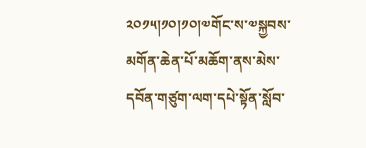༢༠༡༥།༡༠།༡༠།༧གོང་ས་༧སྐྱབས་མགོན་ཆེན་པོ་མཆོག་ནས་མེས་དབོན་གཙུག་ལག་དཔེ་སྟོན་སློབ་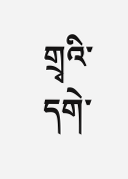གྲྭའི་དགེ་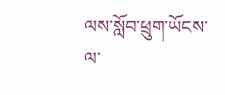ལས་སློབ་ཕྲུག་ཡོངས་ལ་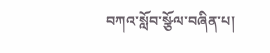བཀའ་སློབ་སྩོལ་བཞིན་པ།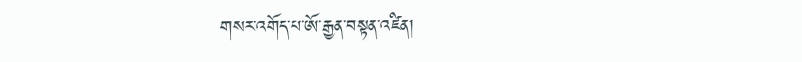གསར་འགོད་པ་ཨོ་རྒྱན་བསྟན་འཛིན།